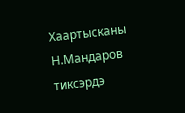Хаартысканы Н.Мандаров тиксэрдэ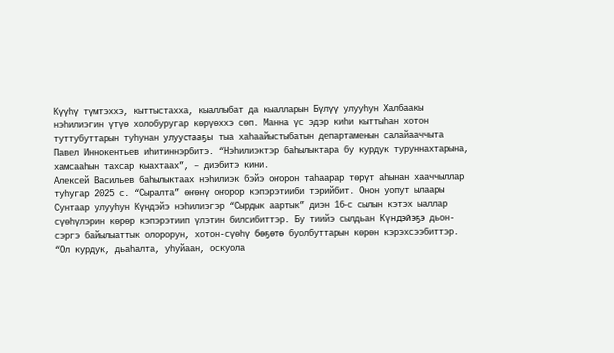Күүһү түмтэххэ, кыттыстахха, кыаллыбат да кыалларын Бүлүү улууһун Халбаакы нэһилиэгин үтүө холобуругар көрүөххэ сөп. Манна үс эдэр киһи кыттыһан хотон туттубуттарын туһунан улуустааҕы тыа хаһаайыстыбатын департаменын салайааччыта Павел Иннокентьев иһитиннэрбитэ. “Нэһилиэктэр баһылыктара бу курдук туруннахтарына, хамсааһын тахсар кыахтаах”, – диэбитэ кини.
Алексей Васильев баһылыктаах нэһилиэк бэйэ оҥорон таһаарар төрүт аһынан хааччыллар туһугар 2025 с. “Сыралта” өҥөнү оҥорор кэпэрэтииби тэрийбит. Онон уопут ылаары Сунтаар улууһун Күндэйэ нэһилиэгэр “Сырдык аартык” диэн 16‑с сылын кэтэх ыаллар сүөһүлэрин көрөр кэпэрэтиип үлэтин билсибиттэр. Бу тиийэ сылдьан Күндэйэҕэ дьон-сэргэ байылыаттык олорорун, хотон-сүөһү бөҕөтө буолбуттарын көрөн кэрэхсээбиттэр.
“Ол курдук, дьаһалта, уһуйаан, оскуола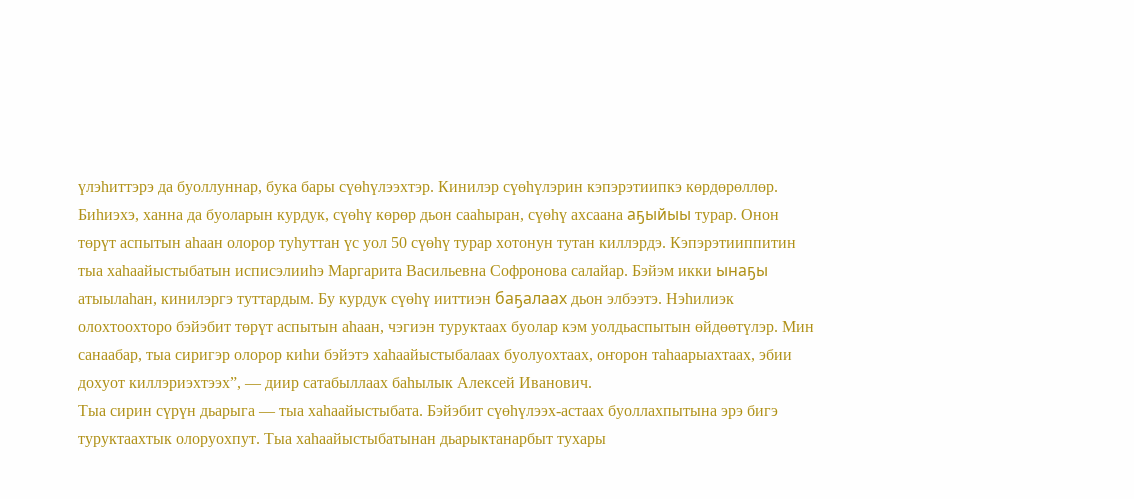үлэһиттэрэ да буоллуннар, бука бары сүөһүлээхтэр. Кинилэр сүөһүлэрин кэпэрэтиипкэ көрдөрөллөр. Биһиэхэ, ханна да буоларын курдук, сүөһү көрөр дьон сааһыран, сүөһү ахсаана аҕыйыы турар. Онон төрүт аспытын аһаан олорор туһуттан үс уол 50 сүөһү турар хотонун тутан киллэрдэ. Кэпэрэтииппитин тыа хаһаайыстыбатын исписэлииһэ Маргарита Васильевна Софронова салайар. Бэйэм икки ынаҕы атыылаһан, кинилэргэ туттардым. Бу курдук сүөһү ииттиэн баҕалаах дьон элбээтэ. Нэһилиэк олохтоохторо бэйэбит төрүт аспытын аһаан, чэгиэн туруктаах буолар кэм уолдьаспытын өйдөөтүлэр. Мин санаабар, тыа сиригэр олорор киһи бэйэтэ хаһаайыстыбалаах буолуохтаах, оҥорон таһаарыахтаах, эбии дохуот киллэриэхтээх”, — диир сатабыллаах баһылык Алексей Иванович.
Тыа сирин сүрүн дьарыга — тыа хаһаайыстыбата. Бэйэбит сүөһүлээх-астаах буоллахпытына эрэ бигэ туруктаахтык олоруохпут. Тыа хаһаайыстыбатынан дьарыктанарбыт тухары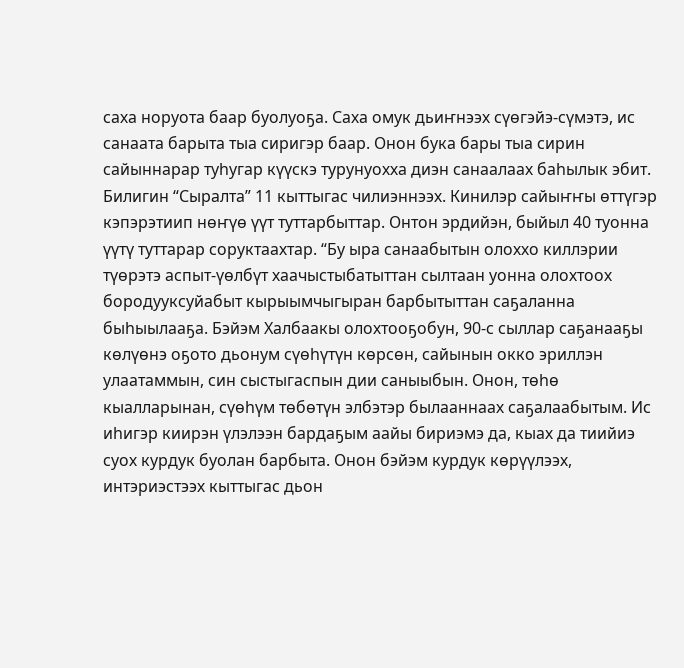саха норуота баар буолуоҕа. Саха омук дьиҥнээх сүөгэйэ-сүмэтэ, ис санаата барыта тыа сиригэр баар. Онон бука бары тыа сирин сайыннарар туһугар күүскэ турунуохха диэн санаалаах баһылык эбит.
Билигин “Сыралта” 11 кыттыгас чилиэннээх. Кинилэр сайыҥҥы өттүгэр кэпэрэтиип нөҥүө үүт туттарбыттар. Онтон эрдийэн, быйыл 40 туонна үүтү туттарар соруктаахтар. “Бу ыра санаабытын олоххо киллэрии түөрэтэ аспыт-үөлбүт хаачыстыбатыттан сылтаан уонна олохтоох бородууксуйабыт кырыымчыгыран барбытыттан саҕаланна быһыылааҕа. Бэйэм Халбаакы олохтооҕобун, 90‑с сыллар саҕанааҕы көлүөнэ оҕото дьонум сүөһүтүн көрсөн, сайынын окко эриллэн улаатаммын, син сыстыгаспын дии саныыбын. Онон, төһө кыалларынан, сүөһүм төбөтүн элбэтэр былааннаах саҕалаабытым. Ис иһигэр киирэн үлэлээн бардаҕым аайы бириэмэ да, кыах да тиийиэ суох курдук буолан барбыта. Онон бэйэм курдук көрүүлээх, интэриэстээх кыттыгас дьон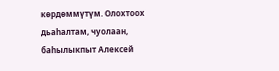көрдөммүтүм. Олохтоох дьаһалтам, чуолаан, баһылыкпыт Алексей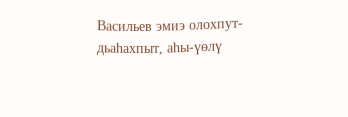Васильев эмиэ олохпут-дьаһахпыт, аһы-үөлү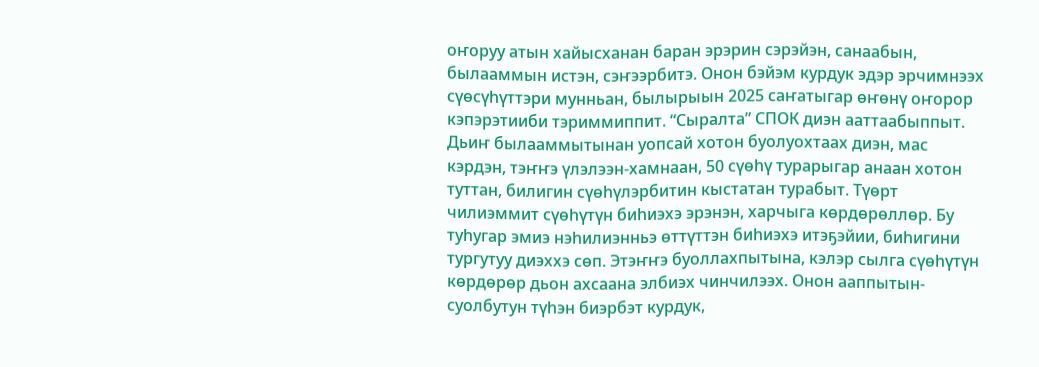оҥоруу атын хайысханан баран эрэрин сэрэйэн, санаабын, былааммын истэн, сэҥээрбитэ. Онон бэйэм курдук эдэр эрчимнээх сүөсүһүттэри мунньан, былырыын 2025 саҥатыгар өҥөнү оҥорор кэпэрэтииби тэриммиппит. “Сыралта” СПОК диэн ааттаабыппыт. Дьиҥ былааммытынан уопсай хотон буолуохтаах диэн, мас кэрдэн, тэҥҥэ үлэлээн-хамнаан, 50 сүөһү турарыгар анаан хотон туттан, билигин сүөһүлэрбитин кыстатан турабыт. Түөрт чилиэммит сүөһүтүн биһиэхэ эрэнэн, харчыга көрдөрөллөр. Бу туһугар эмиэ нэһилиэнньэ өттүттэн биһиэхэ итэҕэйии, биһигини тургутуу диэххэ сөп. Этэҥҥэ буоллахпытына, кэлэр сылга сүөһүтүн көрдөрөр дьон ахсаана элбиэх чинчилээх. Онон ааппытын-суолбутун түһэн биэрбэт курдук,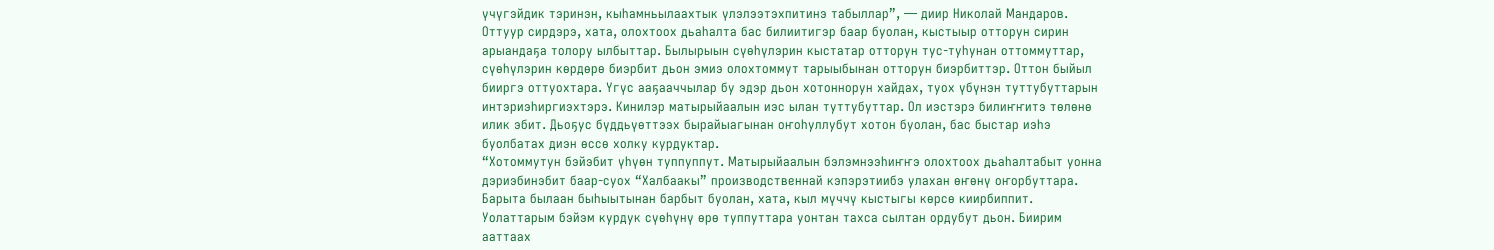үчүгэйдик тэринэн, кыһамньылаахтык үлэлээтэхпитинэ табыллар”, — диир Николай Мандаров.
Оттуур сирдэрэ, хата, олохтоох дьаһалта бас билиитигэр баар буолан, кыстыыр отторун сирин арыандаҕа толору ылбыттар. Былырыын сүөһүлэрин кыстатар отторун тус-туһунан оттоммуттар, сүөһүлэрин көрдөрө биэрбит дьон эмиэ олохтоммут тарыыбынан отторун биэрбиттэр. Оттон быйыл бииргэ оттуохтара. Үгүс ааҕааччылар бу эдэр дьон хотоннорун хайдах, туох үбүнэн туттубуттарын интэриэһиргиэхтэрэ. Кинилэр матырыйаалын иэс ылан туттубуттар. Ол иэстэрэ билиҥҥитэ төлөнө илик эбит. Дьоҕус бүддьүөттээх бырайыагынан оҥоһуллубут хотон буолан, бас быстар иэһэ буолбатах диэн өссө холку курдуктар.
“Хотоммутун бэйэбит үһүөн туппуппут. Матырыйаалын бэлэмнээһиҥҥэ олохтоох дьаһалтабыт уонна дэриэбинэбит баар-суох “Халбаакы” производственнай кэпэрэтиибэ улахан өҥөнү оҥорбуттара. Барыта былаан быһыытынан барбыт буолан, хата, кыл мүччү кыстыгы көрсө киирбиппит.
Уолаттарым бэйэм курдук сүөһүнү өрө туппуттара уонтан тахса сылтан ордубут дьон. Биирим ааттаах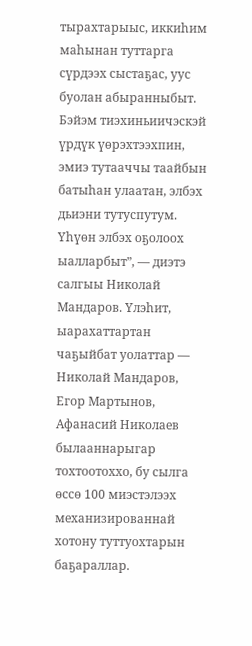тырахтарыыс, иккиһим маһынан туттарга сүрдээх сыстаҕас, уус буолан абыранныбыт. Бэйэм тиэхиньиичэскэй үрдүк үөрэхтээхпин, эмиэ тутааччы таайбын батыһан улаатан, элбэх дьиэни тутуспутум. Үһүөн элбэх оҕолоох ыалларбыт”, — диэтэ салгыы Николай Мандаров. Үлэһит, ыарахаттартан чаҕыйбат уолаттар — Николай Мандаров, Егор Мартынов, Афанасий Николаев былааннарыгар тохтоотоххо, бу сылга өссө 100 миэстэлээх механизированнай хотону туттуохтарын баҕараллар.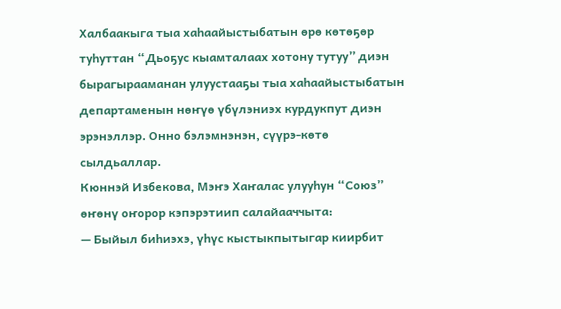Халбаакыга тыа хаһаайыстыбатын өрө көтөҕөр туһуттан “Дьоҕус кыамталаах хотону тутуу” диэн бырагырааманан улуустааҕы тыа хаһаайыстыбатын департаменын нөҥүө үбүлэниэх курдукпут диэн эрэнэллэр. Онно бэлэмнэнэн, сүүрэ-көтө сылдьаллар.
Кюннэй Избекова, Мэҥэ Хаҥалас улууһун “Союз” өҥөнү оҥорор кэпэрэтиип салайааччыта:
— Быйыл биһиэхэ, үһүс кыстыкпытыгар киирбит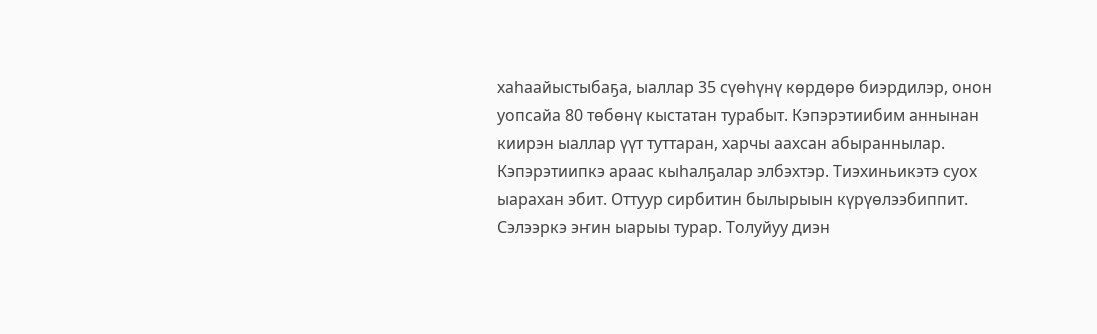хаһаайыстыбаҕа, ыаллар 35 сүөһүнү көрдөрө биэрдилэр, онон уопсайа 80 төбөнү кыстатан турабыт. Кэпэрэтиибим аннынан киирэн ыаллар үүт туттаран, харчы аахсан абыраннылар. Кэпэрэтиипкэ араас кыһалҕалар элбэхтэр. Тиэхиньикэтэ суох ыарахан эбит. Оттуур сирбитин былырыын күрүөлээбиппит. Сэлээркэ эҥин ыарыы турар. Толуйуу диэн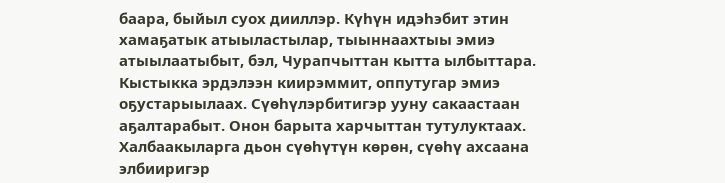баара, быйыл суох дииллэр. Күһүн идэһэбит этин хамаҕатык атыыластылар, тыыннаахтыы эмиэ атыылаатыбыт, бэл, Чурапчыттан кытта ылбыттара. Кыстыкка эрдэлээн киирэммит, оппутугар эмиэ оҕустарыылаах. Сүөһүлэрбитигэр ууну сакаастаан аҕалтарабыт. Онон барыта харчыттан тутулуктаах. Халбаакыларга дьон сүөһүтүн көрөн, сүөһү ахсаана элбииригэр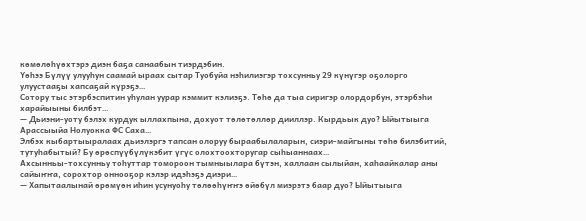көмөлөһүөхтэрэ диэн баҕа санаабын тиэрдэбин.
Үөһээ Бүлүү улууһун саамай ыраах сытар Туобуйа нэһилиэгэр тохсунньу 29 күнүгэр оҕолорго улуустааҕы хапсаҕай күрэҕэ…
Сотору тыс этэрбэспитин уһулан уурар кэммит кэлиэҕэ. Төһө да тыа сиригэр олордорбун, этэрбэһи харайыыны билбэт…
— Дьиэни-уоту бэлэх курдук ыллахпына, дохуот төлөтөллөр дииллэр. Кырдьык дуо? Ыйытыыга Арассыыйа Нолуокка ФС Саха…
Элбэх кыбартыыралаах дьиэлэргэ тапсан олоруу быраабылаларын, сиэри-майгыны төһө билэбитий, тутуһабытый? Бу өрөспүүбүлүкэбит үгүс олохтоохторугар сыһыаннаах…
Ахсынньы-тохсунньу тоһуттар томороон тымныылара бүтэн, халлаан сылыйан, хаһаайкалар аны сайыҥҥа, сорохтор оннооҕор кэлэр идэһэҕэ диэри…
— Хапытаалынай өрөмүөн иһин усунуоһу төлөөһүҥҥэ өйөбүл миэрэтэ баар дуо? Ыйытыыга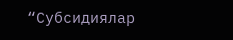“Субсидиялар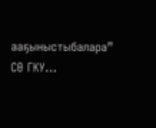ааҕыныстыбалара” СӨ ГКУ…